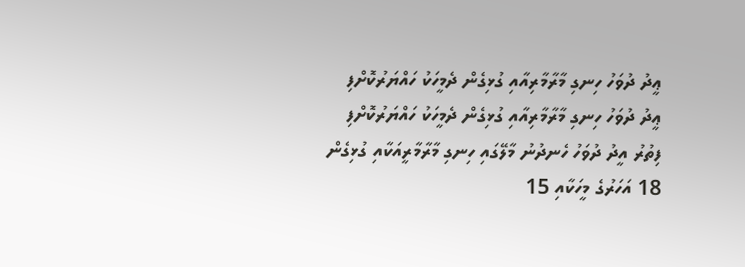ޢީދު ދުވަހު ހިނގި މާރާމާރިއާއި ގުޅިގެން ދެމީހަކު ހައްޔަރުކޮށްފި
ޢީދު ދުވަހު ހިނގި މާރާމާރިއާއި ގުޅިގެން ދެމީހަކު ހައްޔަރުކޮށްފި
ފިތުރު އީދު ދުވަހު ހެނދުނު މާލޭގައި ހިނގި މާރާމާރީއަކާއި ގުޅިގެން 18 އަހަރުގެ މީހަކާއި 15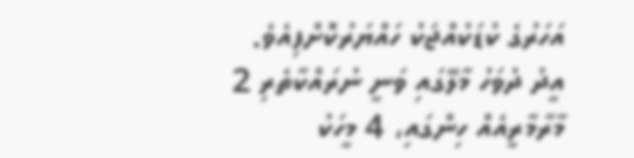އަހަރުގެ ކުޑަކުއްޖަކު ހައްޔަރުކޮށްފިއެވެ.
އީދު ދުވަހު މާލޭގައި ވަނީ ނުރައްކާތެރި 2 މާރާމާރީއެއް ހިންގައި، 4 މީހަކު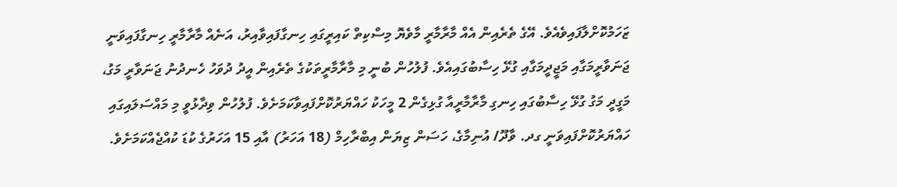ޒަހަމުކޮށްލާފައިވެއެވެ. އޭގެ ތެރެއިން އެއް މާރާމާރީ މާވެޔޮ މިސްކިތް ކައިރީގައި ހިނގާފައިވާއިރު، އަނެއް މާރާމާރީ ހިނގާފައިވަނީ ޖަނަވާރީމަގާއި މަޖީދީމަގާއި ގުޅޭ ހިސާބުގައިއެވެ. ފުލުހުން ބުނީ މި މާރާމާރީތަކުގެ ތެރެއިން އީދު ދުވަހު ހެނދުނު ޖަނަވާރީ މަގު، މަގީދީ މަގު ގުޅޭ ހިސާބުގައި ހިނގި މާރާމާރީއާ ގުޅިގެން 2 މީހަކު ހައްޔަރުކޮށްފައިވާކަމަށެވެ. ފުލުހުން ވިދާޅުވީ މި މައްސަލައިގައި ހައްޔަރުކޮށްފައިވަނީ ގދ. ވާދޫ/ އުނިމާގެ، ހަސަން ޒިޔަން އިބްރާހިމް (18 އަހަރު) އާއި 15 އަހަރުގެ ކުޑަ ކުއްޖެއްކަމަށެވެ.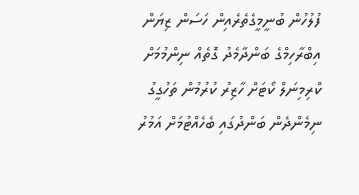ފުލުހުން ބުނީމީގެތެރެއިން ހަސަން ޒިޔަން އިބްރާހިމްގެ ބަންދާމެދު ގޮތެއް ނިންމުމަށް ކްރިމިނަލް ކޯޓަށް ހާޒިރު ކުރުމުން ތަހުގީގު ނިމެންދެން ބަންދުގައި ބެހެއްޓުމަށް އަމުރު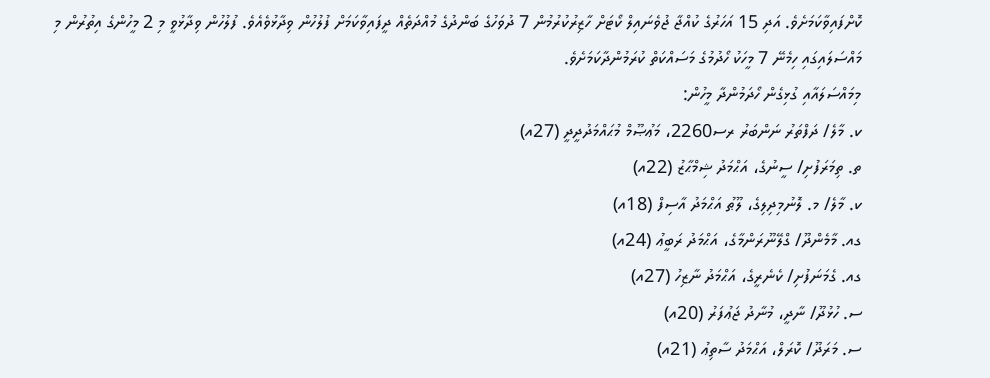ކޮށްފައިވާކަމަށެވެ. އަދި 15 އަހަރުގެ ކުއްޖާ ޖުވެނައިލް ކޯޓަށް ހާޒިރުކުރުމުން 7 ދުވަހުގެ ބަންދުގެ މުއްދަތެއް ދީފައިވާކަމަށް ފުލުހުން ވިދާޅުވެއެވެ. ފުލުހުން ވިދާޅުވީ މި 2 މީހުންގެ އިތުރުން މި މައްސަލައިގައި ހިމެނޭ 7 މީހަކު ހޯދުމުގެ މަސައްކަތް ކުރަމުންދާކަމަށެވެ.
މިމައްސަލައާއި ގުޅިގެން ހޯދަމުންދާ މީހުން:
ކ. މާލެ/ ދަފްތަރު ނަންބަރު ރސ2260، މަޢުޞޫމް މުޙައްމަދުދީދީ (27އ)
ތ. ތިމަރަފުށި/ ސީނުގެ، އަޙްމަދު ޝިމްޙާޒު (22އ)
ކ. މާލެ/ މ. ލޮނުމިދިލިގެ، ލޫޠު އަޙްމަދު އާސިފް (18އ)
ގއ. މާމެންދޫ/ ގްލޭނޫރަންމާގެ، އަޙްމަދު ރަބީޢު (24އ)
ގއ. ގެމަނަފުށި/ ކެނެރީގެ، އަޙްމަދު ނާޒިހު (27އ)
ސ. ހުޅުދޫ/ ނާދީ، މުނާދު ޖަޢުފަރު (20އ)
ސ. މަރަދޫ/ ކޮރަލް، އަޙްމަދު ސާތިޢު (21އ)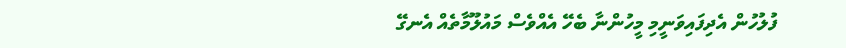ފުލުހުން އެދިފައިވަނީމި މީހުންނާ ބެހޭ އެއްވެސް މައުލޫމާތެއް އެނގޭ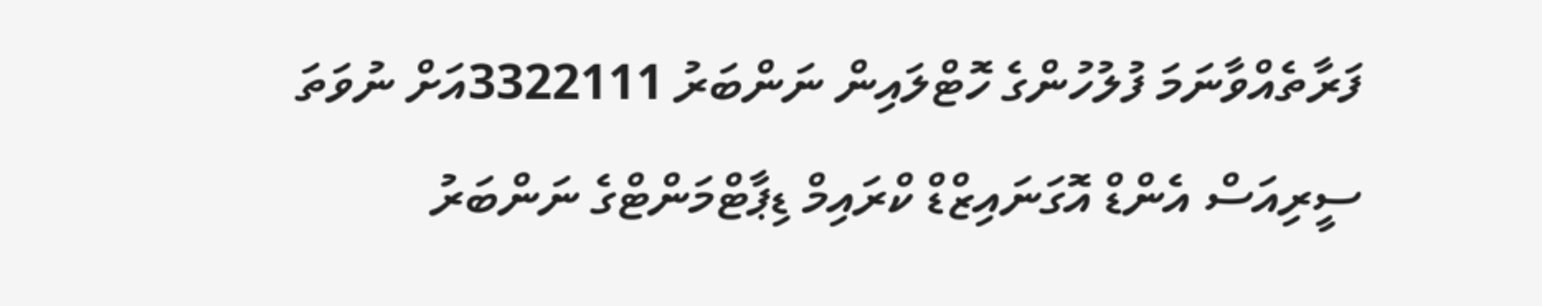ފަރާތެއްވާނަމަ ފުލުހުންގެ ހޮޓްލައިން ނަންބަރު 3322111އަށް ނުވަތަ ސީރިއަސް އެންޑް އޮގަނައިޒްޑް ކްރައިމް ޑިޕާޓްމަންޓްގެ ނަންބަރު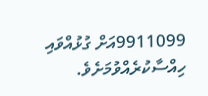9911099އަށް ގުޅުއްވައި ހިއްސާކުރެއްވުމަށެވެ.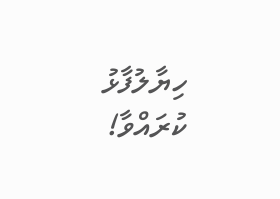ހިޔާލުފާޅު ކުރައްވާ!